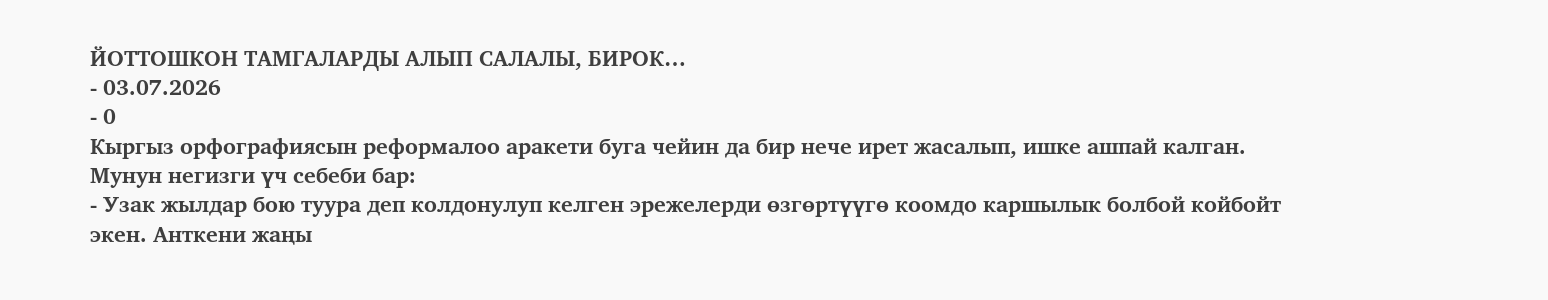ЙОТТОШКОН ТАМГАЛАРДЫ АЛЫП САЛАЛЫ, БИРОК…
- 03.07.2026
- 0
Кыргыз орфографиясын реформалоо аракети буга чейин да бир нече ирет жасалып, ишке ашпай калган. Мунун негизги үч себеби бар:
- Узак жылдар бою туура деп колдонулуп келген эрежелерди өзгөртүүгө коомдо каршылык болбой койбойт экен. Анткени жаңы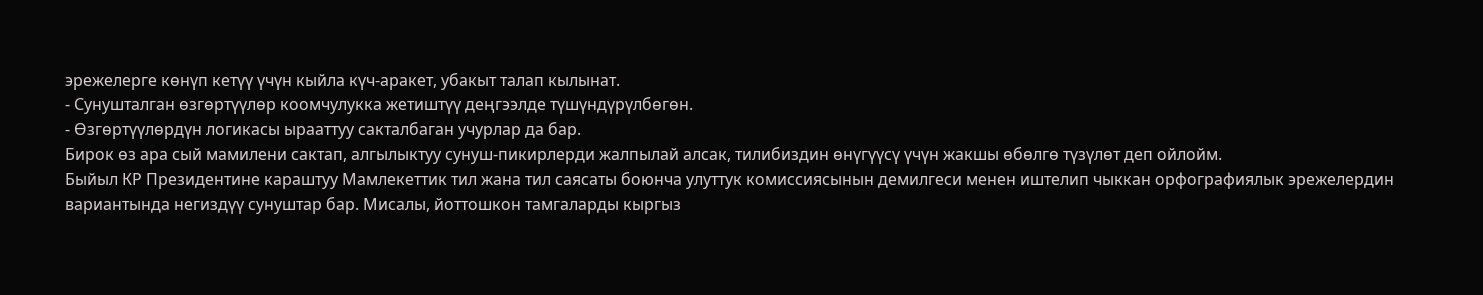эрежелерге көнүп кетүү үчүн кыйла күч-аракет, убакыт талап кылынат.
- Сунушталган өзгөртүүлөр коомчулукка жетиштүү деңгээлде түшүндүрүлбөгөн.
- Өзгөртүүлөрдүн логикасы ырааттуу сакталбаган учурлар да бар.
Бирок өз ара сый мамилени сактап, алгылыктуу сунуш-пикирлерди жалпылай алсак, тилибиздин өнүгүүсү үчүн жакшы өбөлгө түзүлөт деп ойлойм.
Быйыл КР Президентине караштуу Мамлекеттик тил жана тил саясаты боюнча улуттук комиссиясынын демилгеси менен иштелип чыккан орфографиялык эрежелердин вариантында негиздүү сунуштар бар. Мисалы, йоттошкон тамгаларды кыргыз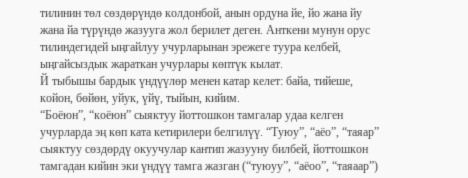тилинин төл сөздөрүндө колдонбой, анын ордуна йе, йо жана йу жана йа түрүндө жазууга жол берилет деген. Анткени мунун орус тилиндегидей ыңгайлуу учурларынан эрежеге туура келбей, ыңгайсыздык жараткан учурлары көптүк кылат.
Й тыбышы бардык үндүүлөр менен катар келет: байа, тийеше, койон, бөйөн, уйук, үйү, тыйын, кийим.
“Боёюн”, “коёюн” сыяктуу йоттошкон тамгалар удаа келген учурларда эң көп ката кетирилери белгилүү. “Туюу”, “аёо”, “таяар” сыяктуу сөздөрдү окуучулар кантип жазууну билбей, йоттошкон тамгадан кийин эки үндүү тамга жазган (“туюуу”, “аёоо”, “таяаар”)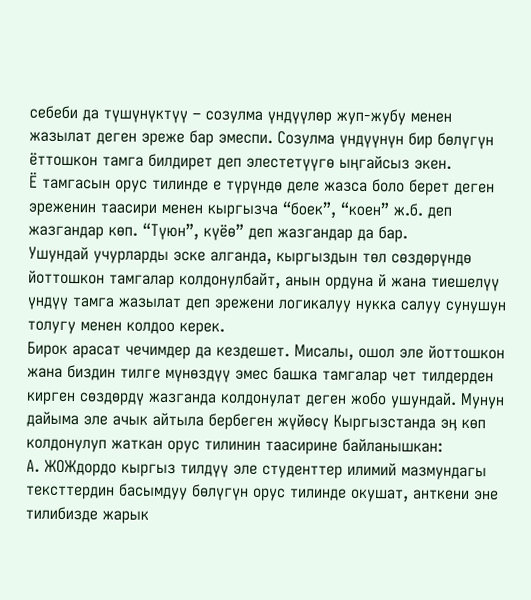себеби да түшүнүктүү – созулма үндүүлөр жуп-жубу менен жазылат деген эреже бар эмеспи. Созулма үндүүнүн бир бөлүгүн ёттошкон тамга билдирет деп элестетүүгө ыңгайсыз экен.
Ё тамгасын орус тилинде е түрүндө деле жазса боло берет деген эреженин таасири менен кыргызча “боек”, “коен” ж.б. деп жазгандар көп. “Түюн”, күёө” деп жазгандар да бар.
Ушундай учурларды эске алганда, кыргыздын төл сөздөрүндө йоттошкон тамгалар колдонулбайт, анын ордуна й жана тиешелүү үндүү тамга жазылат деп эрежени логикалуу нукка салуу сунушун толугу менен колдоо керек.
Бирок арасат чечимдер да кездешет. Мисалы, ошол эле йоттошкон жана биздин тилге мүнөздүү эмес башка тамгалар чет тилдерден кирген сөздөрдү жазганда колдонулат деген жобо ушундай. Мунун дайыма эле ачык айтыла бербеген жүйөсү Кыргызстанда эӊ көп колдонулуп жаткан орус тилинин таасирине байланышкан:
А. ЖОЖдордо кыргыз тилдүү эле студенттер илимий мазмундагы тексттердин басымдуу бөлүгүн орус тилинде окушат, анткени эне тилибизде жарык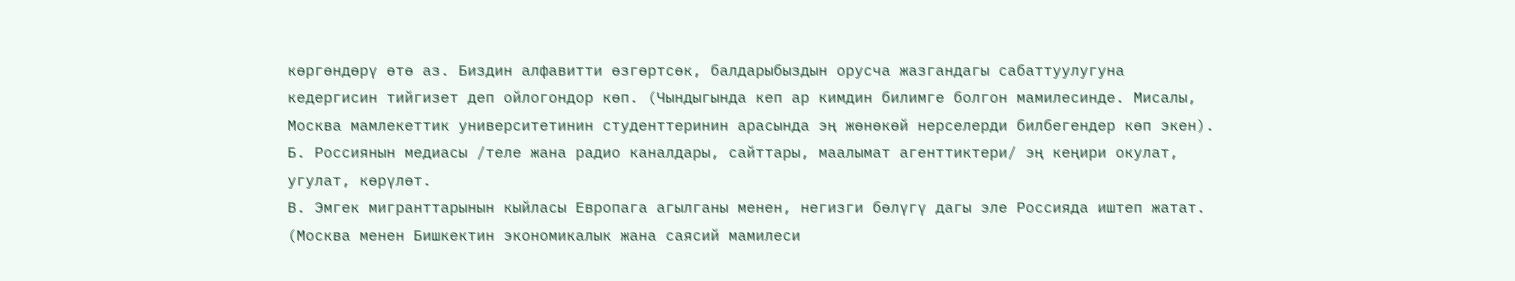көргөндөрү өтө аз. Биздин алфавитти өзгөртсөк, балдарыбыздын орусча жазгандагы сабаттуулугуна кедергисин тийгизет деп ойлогондор көп. (Чындыгында кеп ар кимдин билимге болгон мамилесинде. Мисалы, Москва мамлекеттик университетинин студенттеринин арасында эң жөнөкөй нерселерди билбегендер көп экен).
Б. Россиянын медиасы /теле жана радио каналдары, сайттары, маалымат агенттиктери/ эң кеңири окулат, угулат, көрүлөт.
В. Эмгек мигранттарынын кыйласы Европага агылганы менен, негизги бөлүгү дагы эле Россияда иштеп жатат. (Москва менен Бишкектин экономикалык жана саясий мамилеси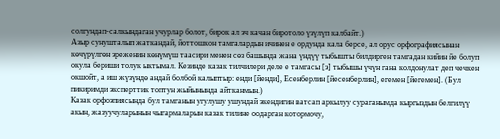солгундап-салкындаган учурлар болот, бирок ал эч качан биротоло үзүлүп калбайт.)
Азыр сунушталып жаткандай, йоттошкон тамгалардын ичинен е ордунда кала берсе, ал орус орфографиясынан көчүрүлгөн эреженин көнүмүш таасири менен сөз башында жана үндүү тыбышты билдирген тамгадан кийин йе болуп окула бериши толук ыктымал. Кезинде казак тилчилери деле е тамгасы [э] тыбышы үчүн гана колдонулат деп чечкен окшойт, а иш жүзүндө андай болбой калыптыр: енди [йенди], Есенберлин [йесенберлин], егемен [йегемен]. (Бул пикиримди эксперттик топтун жыйынында айтканмын.)
Казак орфоэпиясында бул тамганын угулушу ушундай экендигин ватсап аркылуу сураганымда кыргыздын белгилүү акын, жазуучуларынын чыгармаларын казак тилине оодарган котормочу,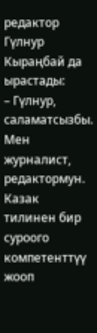редактор Гүлнур Кыраңбай да ырастады:
– Гүлнур, саламатсызбы. Мен журналист, редактормун. Казак тилинен бир суроого компетенттүү жооп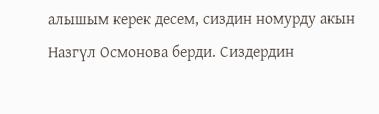алышым керек десем, сиздин номурду акын Назгүл Осмонова берди. Сиздердин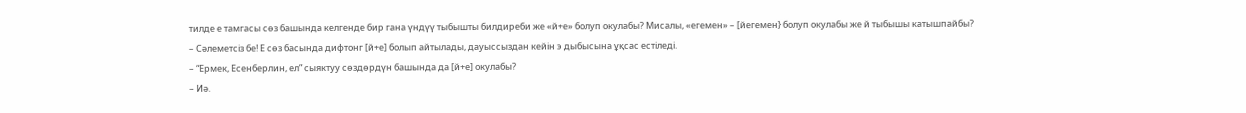тилде е тамгасы сөз башында келгенде бир гана үндүү тыбышты билдиреби же «й+е» болуп окулабы? Мисалы, «егемен» – [йегемен} болуп окулабы же й тыбышы катышпайбы?
– Сәлеметсіз бе! Е сөз басында дифтонг [й+е] болып айтылады, дауыссыздан кейін э дыбысына ұқсас естіледі.
– “Ермек, Есенберлин, ел” сыяктуу сөздөрдүн башында да [й+е] окулабы?
– Иә.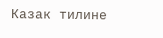Казак тилине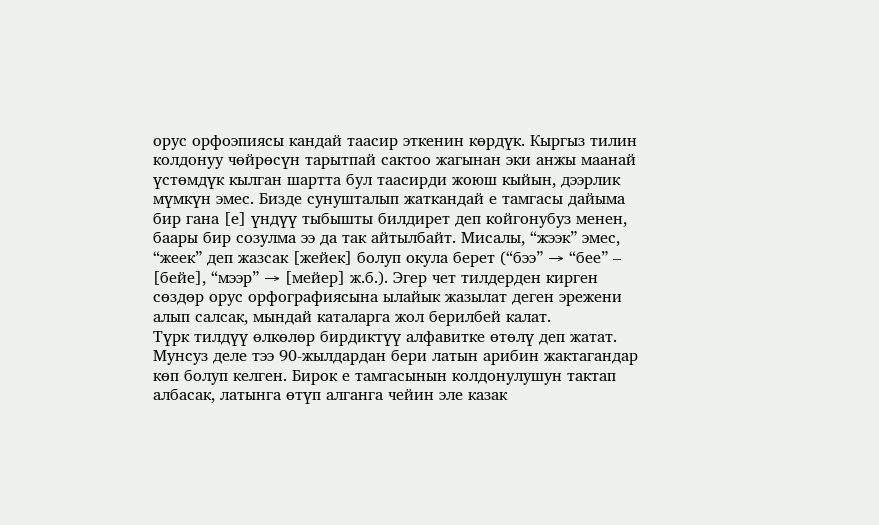орус орфоэпиясы кандай таасир эткенин көрдүк. Кыргыз тилин колдонуу чөйрөсүн тарытпай сактоо жагынан эки анжы маанай үстөмдүк кылган шартта бул таасирди жоюш кыйын, дээрлик мүмкүн эмес. Бизде сунушталып жаткандай е тамгасы дайыма бир гана [е] үндүү тыбышты билдирет деп койгонубуз менен, баары бир созулма ээ да так айтылбайт. Мисалы, “жээк” эмес, “жеек” деп жазсак [жейек] болуп окула берет (“бээ” → “бее” – [бейе], “мээр” → [мейер] ж.б.). Эгер чет тилдерден кирген сөздөр орус орфографиясына ылайык жазылат деген эрежени алып салсак, мындай каталарга жол берилбей калат.
Түрк тилдүү өлкөлөр бирдиктүү алфавитке өтөлү деп жатат. Мунсуз деле тээ 90-жылдардан бери латын арибин жактагандар көп болуп келген. Бирок е тамгасынын колдонулушун тактап албасак, латынга өтүп алганга чейин эле казак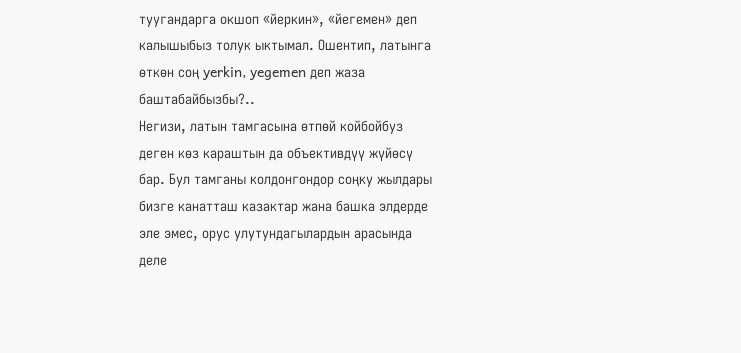туугандарга окшоп «йеркин», «йегемен» деп калышыбыз толук ыктымал. Ошентип, латынга өткөн соң yerkin, yegemen деп жаза баштабайбызбы?..
Негизи, латын тамгасына өтпөй койбойбуз деген көз караштын да объективдүү жүйөсү бар. Бул тамганы колдонгондор соңку жылдары бизге канатташ казактар жана башка элдерде эле эмес, орус улутундагылардын арасында деле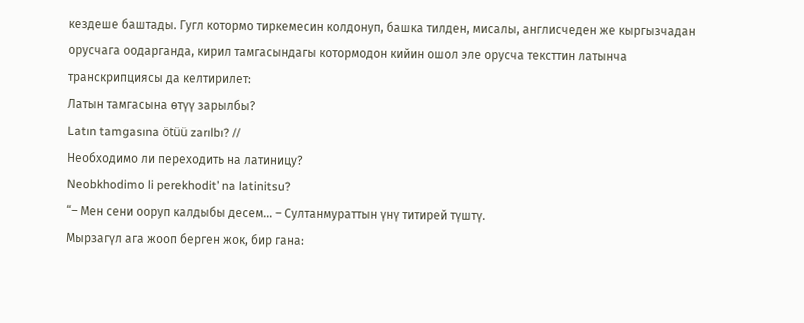кездеше баштады. Гугл котормо тиркемесин колдонуп, башка тилден, мисалы, англисчеден же кыргызчадан орусчага оодарганда, кирил тамгасындагы котормодон кийин ошол эле орусча тексттин латынча транскрипциясы да келтирилет:
Латын тамгасына өтүү зарылбы?
Latın tamgasına ötüü zarılbı? //
Необходимо ли переходить на латиницу?
Neobkhodimo li perekhodit’ na latinitsu?
“– Мен сени ооруп калдыбы десем… – Султанмураттын үнү титирей түштү.
Мырзагүл ага жооп берген жок, бир гана: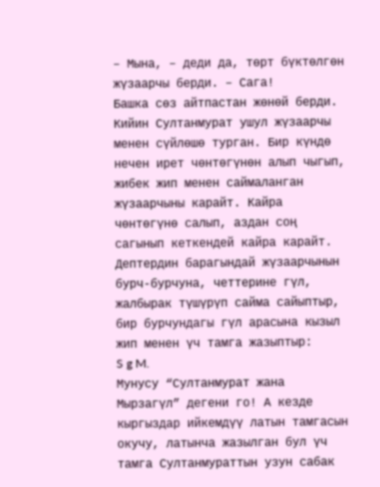– Мына, – деди да, төрт бүктөлгөн жүзаарчы берди. – Сага!
Башка сөз айтпастан жөнөй берди.
Кийин Султанмурат ушул жүзаарчы менен сүйлөшө турган. Бир күндө нечен ирет чөнтөгүнөн алып чыгып, жибек жип менен саймаланган жүзаарчыны карайт. Кайра чөнтөгүнө салып, аздан соң сагынып кеткендей кайра карайт. Дептердин барагындай жүзаарчынын бурч-бурчуна, четтерине гүл, жалбырак түшүрүп сайма сайыптыр, бир бурчундагы гүл арасына кызыл жип менен үч тамга жазыптыр:
S g M.
Мунусу “Султанмурат жана Мырзагүл” дегени го! А кезде кыргыздар ийкемдүү латын тамгасын окучу, латынча жазылган бул үч тамга Султанмураттын узун сабак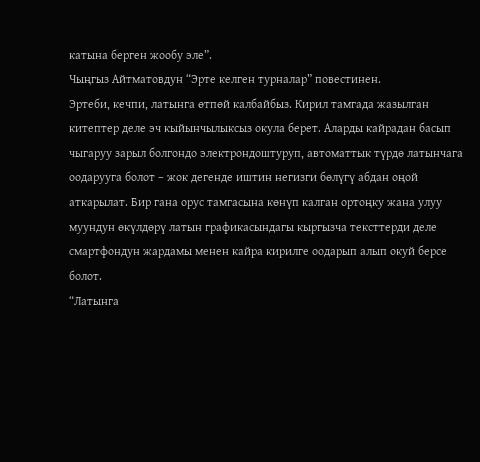катына берген жообу эле”.
Чыңгыз Айтматовдун “Эрте келген турналар” повестинен.
Эртеби, кечпи, латынга өтпөй калбайбыз. Кирил тамгада жазылган китептер деле эч кыйынчылыксыз окула берет. Аларды кайрадан басып чыгаруу зарыл болгондо электрондоштуруп, автоматтык түрдө латынчага оодарууга болот – жок дегенде иштин негизги бөлүгү абдан оңой аткарылат. Бир гана орус тамгасына көнүп калган ортоңку жана улуу муундун өкүлдөрү латын графикасындагы кыргызча тексттерди деле смартфондун жардамы менен кайра кирилге оодарып алып окуй берсе болот.
“Латынга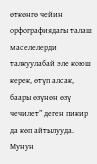өткөнгө чейин орфографиядагы талаш маселелерди талкуулабай эле коюш керек, өтүп алсак, баары өзүнөн өзү чечилет” деген пикир да көп айтылууда. Мунун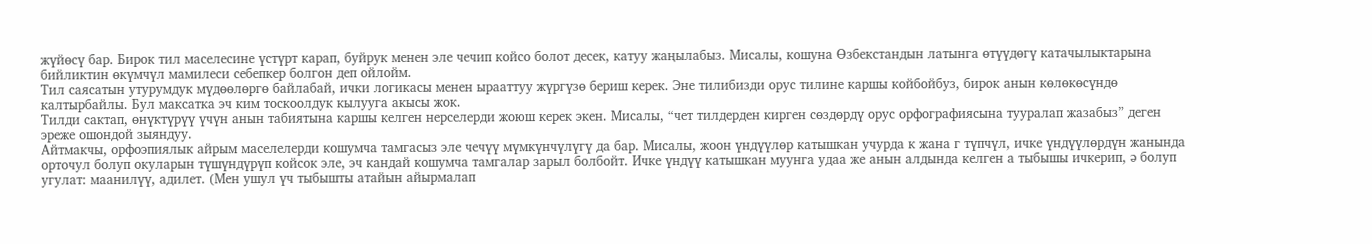жүйөсү бар. Бирок тил маселесине үстүрт карап, буйрук менен эле чечип койсо болот десек, катуу жаңылабыз. Мисалы, кошуна Өзбекстандын латынга өтүүдөгү катачылыктарына бийликтин өкүмчүл мамилеси себепкер болгон деп ойлойм.
Тил саясатын утурумдук мүдөөлөргө байлабай, ички логикасы менен ырааттуу жүргүзө бериш керек. Эне тилибизди орус тилине каршы койбойбуз, бирок анын көлөкөсүндө калтырбайлы. Бул максатка эч ким тоскоолдук кылууга акысы жок.
Тилди сактап, өнүктүрүү үчүн анын табиятына каршы келген нерселерди жоюш керек экен. Мисалы, “чет тилдерден кирген сөздөрдү орус орфографиясына тууралап жазабыз” деген эреже ошондой зыяндуу.
Айтмакчы, орфоэпиялык айрым маселелерди кошумча тамгасыз эле чечүү мүмкүнчүлүгү да бар. Мисалы, жоон үндүүлөр катышкан учурда к жана г түпчүл, ичке үндүүлөрдүн жанында орточул болуп окуларын түшүндүрүп койсок эле, эч кандай кошумча тамгалар зарыл болбойт. Ичке үндүү катышкан муунга удаа же анын алдында келген а тыбышы ичкерип, ә болуп угулат: маанилүү, адилет. (Мен ушул үч тыбышты атайын айырмалап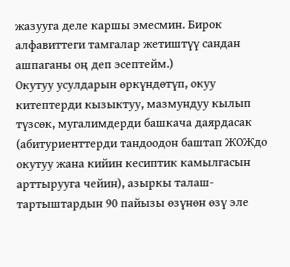жазууга деле каршы эмесмин. Бирок алфавиттеги тамгалар жетиштүү сандан ашпаганы оң деп эсептейм.)
Окутуу усулдарын өркүндөтүп, окуу китептерди кызыктуу, мазмундуу кылып түзсөк, мугалимдерди башкача даярдасак (абитуриенттерди тандоодон баштап ЖОЖдо окутуу жана кийин кесиптик камылгасын арттырууга чейин), азыркы талаш-тартыштардын 90 пайызы өзүнөн өзү эле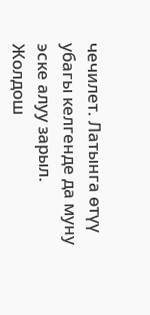чечилет. Латынга өтүү убагы келгенде да муну эске алуу зарыл.
Жолдош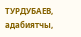ТУРДУБАЕВ,
адабиятчы,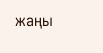жаңы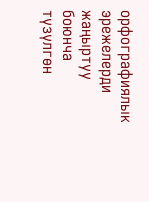орфографиялык эрежелерди жаңыртуу боюнча түзүлгөн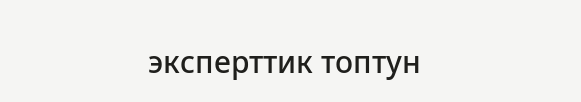эксперттик топтун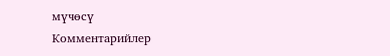мүчөсү
Комментарийлер